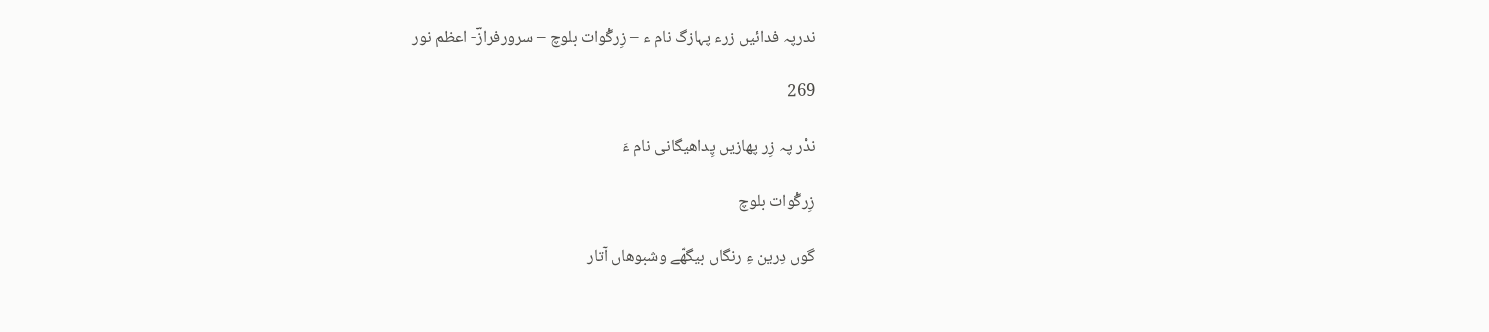ندرپہ فدائیں زرء پہازگ نام ء – زِرگْوات بلوچ – سرورفرازؔ- اعظم نور

269

ندْر پہ زِر پھازیں پِداھیگانی نام ءَ

زِرگْوات بلوچ

گوں دِرین ءِ رنگاں بیگھّے وشبوھاں آتار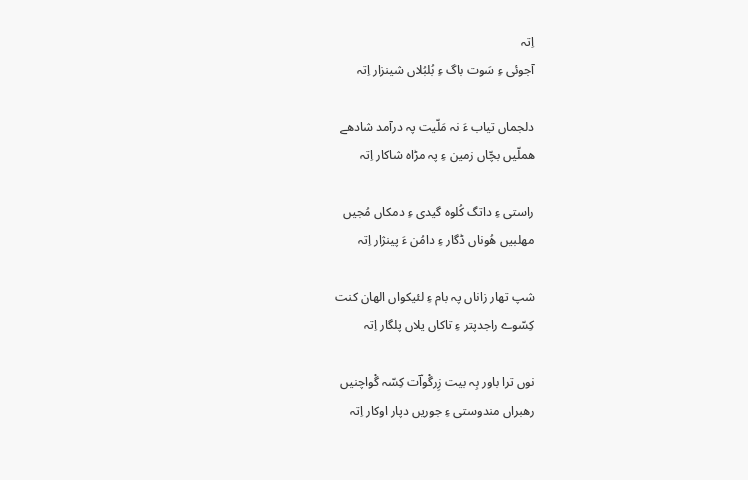اِتہ
آجوئی ءِ سَوت باگ ءِ بُلبُلاں شینزار اِتہ

دلجماں تیاب ءَ نہ مَلّیت پہ درآمد شادھے
ھملّیں بچّاں زمین ءِ پہ مڑاہ شاکار اِتہ

راستی ءِ داتگ کُلوہ گیدی ءِ دمکاں مُجیں
مھلبیں ھُوناں ڈگار ءِ دامُن ءَ پینژار اِتہ

شپ تھار زاناں پہ بام ءِ لئیکواں الھان کنت
کِسّوے راجدپتر ءِ تاکاں یلاں پلگار اِتہ

نوں ترا باور بِہ بیت زِرگْواؔت کِسّہ گْواچنیں
رھبراں مندوستی ءِ جوریں دپار اوکار اِتہ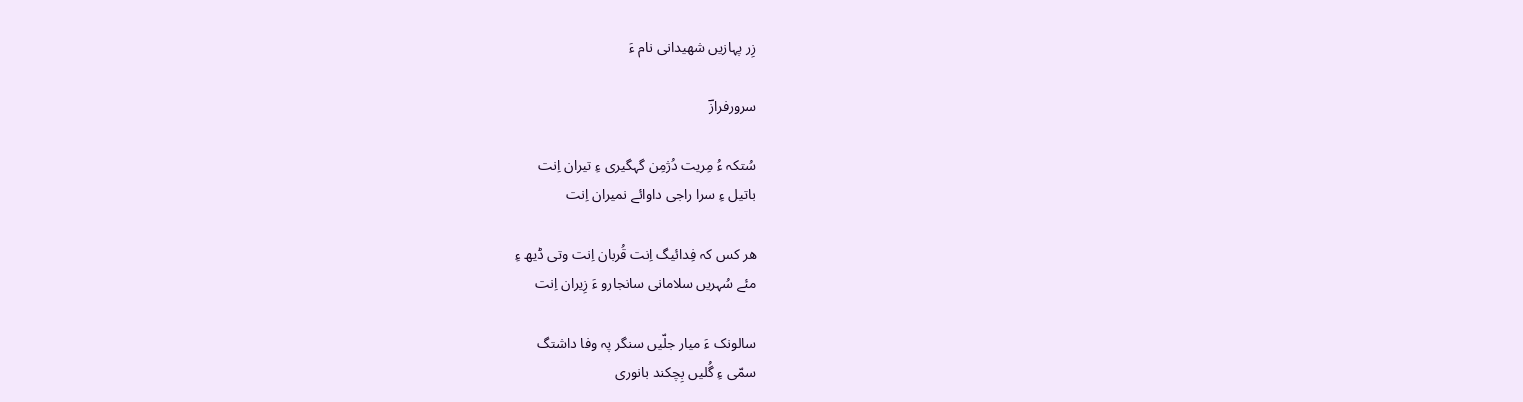زِر پہازیں شھیدانی نام ءَ

سرورفرازؔ

سُتکہ ءُ مِریت دُژمِن گہگیری ءِ تیران اِنت
باتیل ءِ سرا راجی داوائے نمیران اِنت

ھر کس کہ فِدائیگ اِنت قُربان اِنت وتی ڈیھ ءِ
مئے سُہریں سلامانی سانجارو ءَ زِیران اِنت

سالونک ءَ میار جلّیں سنگر پہ وفا داشتگ
سمّی ءِ گُلیں بِچکند بانوری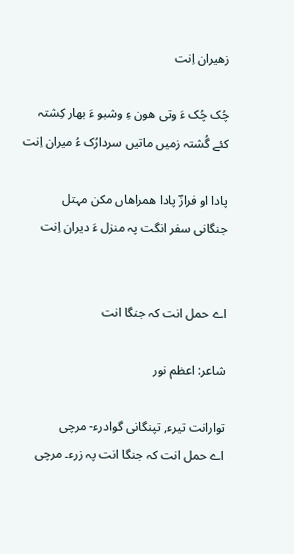زھیران اِنت

چُک چُک ءَ وتی ھون ءِ وشبو ءَ بھار کِشتہ
کئے گُشتہ زمیں ماتیں سردارُک ءُ میران اِنت

پادا او فرازؔ پادا ھمراھاں مکن مہتل
جنگانی سفر انگت پہ منزل ءَ دیران اِنت


اے حمل انت کہ جنگا انت

شاعر: اعظم نور

توارانت تیرء, تپنگانی گوادرء- مرچی
اے حمل انت کہ جنگا انت پہ زرء۔ مرچی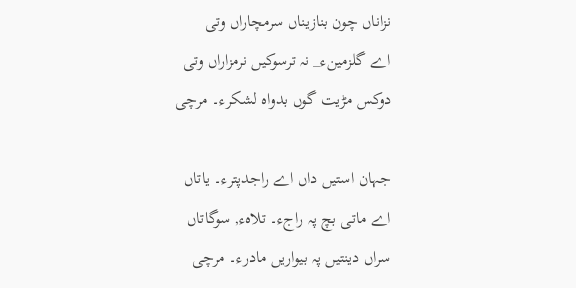نزاناں چون بنازیناں سرمچاراں وتی
اے گلزمینء_ نہ ترسوکیں نرمزاراں وتی
دوکس مڑیت گوں بدواہ لشکرء۔ مرچی

جہان استیں داں اے راجدپترء۔ یاتاں
اے ماتی بچ پہ راجء۔ تلاہء, سوگاتاں
سراں دینتیں پہ بیواریں مادرء۔ مرچی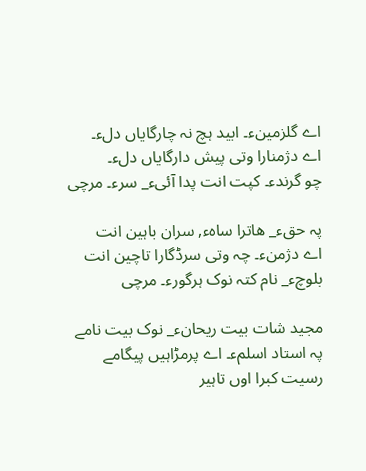اے گلزمینء۔ ابید ہچ نہ چارگایاں دلء۔
اے دژمنارا وتی پیش دارگایاں دلء۔
چو گرندء۔ کپت انت پدا آئیء_ سرء۔ مرچی

پہ حقء_ ھاترا ساہء, سران باہین انت
اے دژمنء۔ چہ وتی سرڈگارا تاچین انت
بلوچء_ نام کتہ نوک ہرگورء۔ مرچی

مجید شات بیت ریحانء_ نوک بیت نامے
پہ استاد اسلمء۔ اے پرمڑاہیں پیگامے
رسیت کبرا اوں تاہیر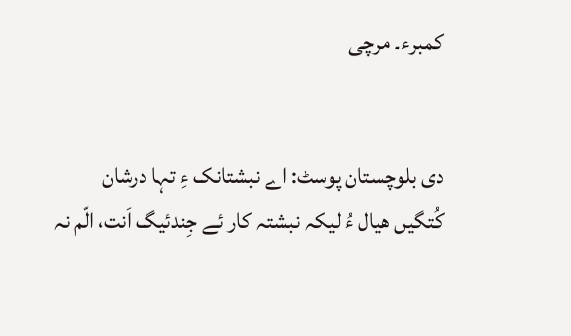کمبرء۔ مرچی


دی بلوچستان پوسٹ: اے نبشتانک ءِ تہا درشان کُتگیں ھیال ءُ لیکہ نبشتہ کار ئے جِندئیگ اَنت، الّم نہ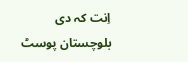اِنت کہ دی بلوچستان پوسٹ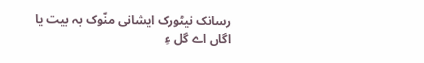رسانک نیٹورک ایشانی منّوک بہ بیت یا اگاں اے گل ءِ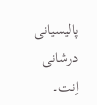پالیسیانی درشانی اِنت۔